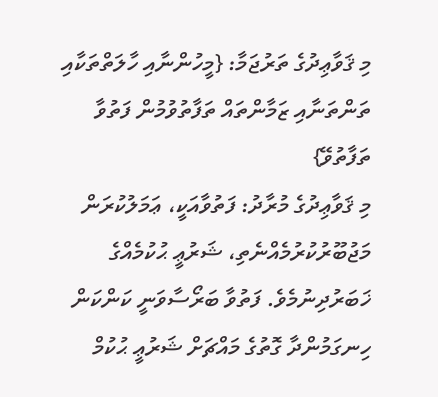މި ޤަވާޢިދުގެ ތަރުޖަމާ: {މީހުންނާއި ހާލަތްތަކާއި ތަންތަނާއި ޒަމާންތައް ތަފާތުވުމުން ފަތުވާ ތަފާތުވޭ}
މި ޤަވާޢިދުގެ މުރާދު: ފަތުވާއަކީ، ޢަމަލުކުރަން މަޖުބޫރުކުރުމެއްނެތި، ޝަރުޢީ ޙުކުމެއްގެ ޚަބަރުދިނުމެވެ. ފަތުވާ ބަރޯސާވަނީ ކަންކަން ހިނގަމުންދާ ގޮތުގެ މައްޗަށް ޝަރުޢީ ޙުކުމް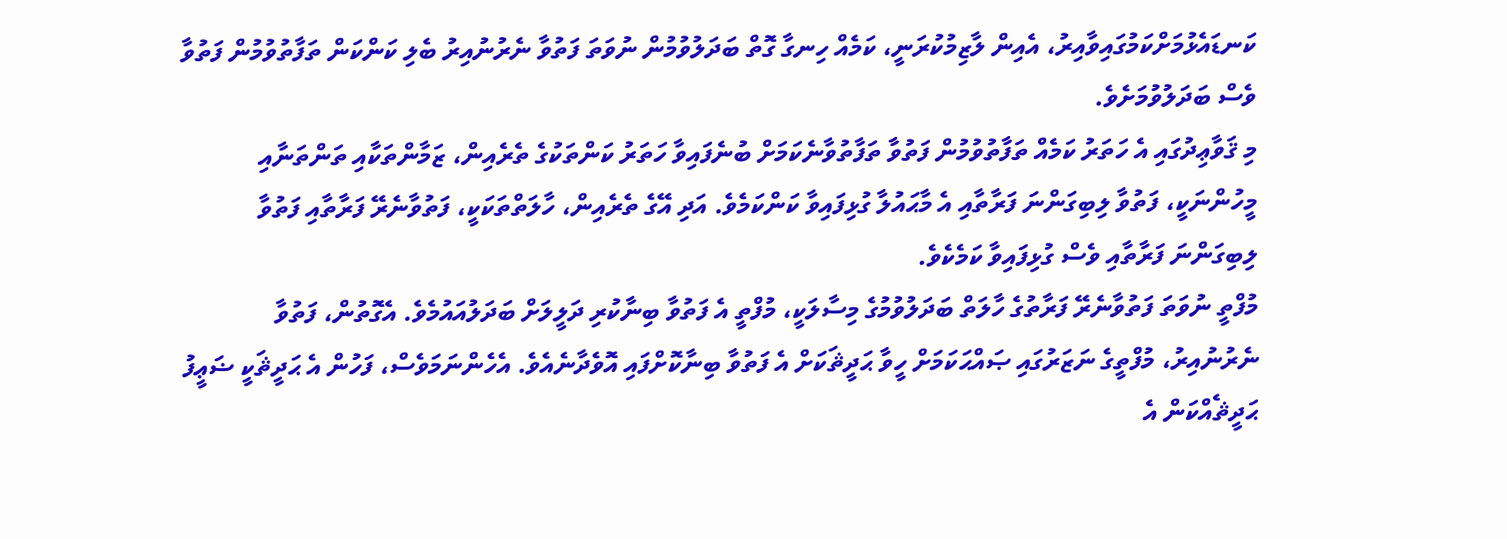ކަނޑައެޅުމަށްކަމުގައިވާއިރު، އެއިން ލާޒިމުކުރަނީ، ކަމެއް ހިނގާ ގޮތް ބަދަލުވުމުން ނުވަތަ ފަތުވާ ނެރުނުއިރު ބެލި ކަންކަން ތަފާތުވުމުން ފަތުވާ ވެސް ބަދަލުވުމަށެވެ.
މި ޤަވާޢިދުގައި އެ ހަތަރު ކަމެއް ތަފާތުވުމުން ފަތުވާ ތަފާތުވާނެކަމަށް ބުނެފައިވާ ހަތަރު ކަންތަކުގެ ތެރެއިން، ޒަމާންތަކާއި ތަންތަނާއި މީހުންނަކީ، ފަތުވާ ލިބިގަންނަ ފަރާތާއި އެ މާޙައުލާ ގުޅިފައިވާ ކަންކަމެވެ. އަދި އޭގެ ތެރެއިން، ހާލަތްތަކަކީ، ފަތުވާނެރޭ ފަރާތާއި ފަތުވާ ލިބިގަންނަ ފަރާތާއި ވެސް ގުޅިފައިވާ ކަމެކެވެ.
މުފްތީ ނުވަތަ ފަތުވާނެރޭ ފަރާތުގެ ހާލަތް ބަދަލުވުމުގެ މިސާލަކީ، މުފްތީ އެ ފަތުވާ ބިނާކުރި ދަލީލަށް ބަދަލުއައުމެވެ. އެގޮތުން، ފަތުވާ ނެރުނުއިރު، މުފްތީގެ ނަޒަރުގައި ޞައްޙަކަމަށް ހީވާ ޙަދީޘަކަށް އެ ފަތުވާ ބިނާކޮށްފައި އޮވެދާނެއެވެ. އެހެންނަމަވެސް، ފަހުން އެ ޙަދީޘަކީ ޟަޢީފު ޙަދީޘެއްކަން އެ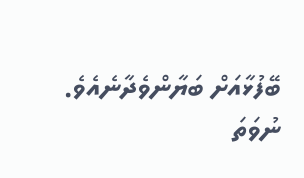ބޭފުޅާއަށް ބަޔާންވެދާނެއެވެ. ނުވަތަ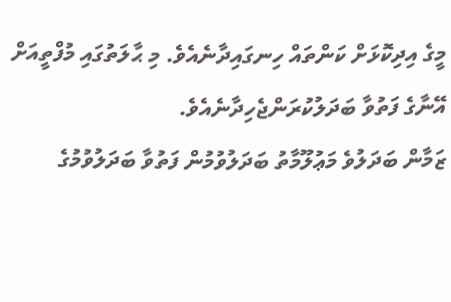މީގެ އިދިކޮޅަށް ކަންތައް ހިނގައިދާނެއެވެ. މި ޙާލަތުގައި މުފްތީއަށް އޭނާގެ ފަތުވާ ބަދަލުކުރަންޖެހިދާނެއެވެ.
ޒަމާން ބަދަލުވެ މަޢުލޫމާތު ބަދަލުވުމުން ފަތުވާ ބަދަލުވުމުގެ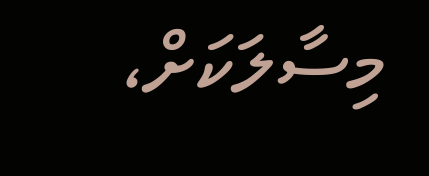މިސާލަކަށް،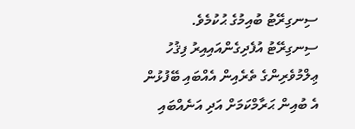ސިނގިރޭޓު ބުއިމުގެ ޙުކުމެވެ. ސިނގިރޭޓު އުފެދިގެންއައިއިރު ފިޤުހު ޢިލްމުވެރިންގެ ތެރެއިން އެއްބައި ބޭފުޅުން އެ ބުއިން ޙަރާމްކަމަށް އަދި އަނެއްބައި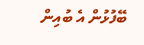ބޭފުޅުން އެ ބުއިން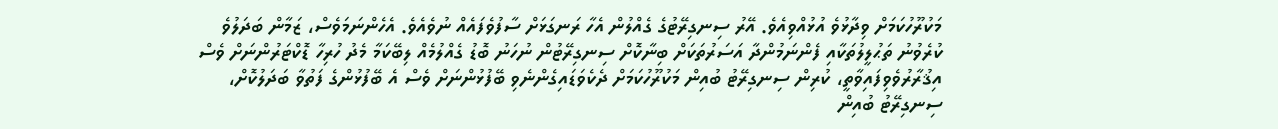މަކުރޫހުކަމަށް ވިދާޅުވެ އުޅުއްވިއެވެ. އޭރު ސިނގިރޭޓުގެ ގެއްލުން އެހާ ރަނގަޅަށް ސާފުވެފައެއް ނުވެއެވެ. އެހެންނަމަވެސް، ޒަމާން ބަދަލުވެ ކުރެވުނު ތަޙުލީލުތަކާއި ފެންނަމުންދާ އަސަރުތަކަށް ބިނާކޮށް ސިނގިރޭޓުން ނުހަނު ބޮޑު ގެއްލުމެއް ލިބޭކަމާ މެދު ހުރިހާ ޑޮކްޓަރުންނަށް ވެސް އިޤުރާރުވެވިފައިވާތީ، ކުރިން ސިނގިރޭޓު ބުއިން މަކުރޫހުކަމަށް ދެކެވަޑައިގެންނެވި ބޭފުޅުންނަށް ވެސް އެ ބޭފުޅުންގެ ފަތުވާ ބަދަލުކޮށް، ސިނގިރޭޓު ބުއިން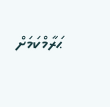ޙަރާމްކަމަށް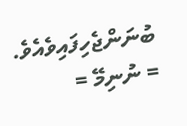ބުނަންޖެހިފައިވެއެވެ.
= ނުނިމޭ =